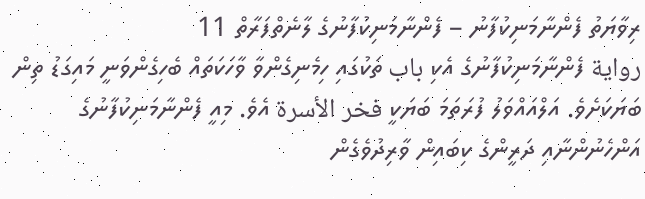ރިވާޔަތު ފެންނާމަނިކުފާނު – ފެންނާމަނިކުފާނުގެ ލާނެތްފަރާތް 11
رواية ފެންނާމަނިކުފާނުގެ އެކި باب ތަކުގައި ހިމެނިގެންވާ ވާހަކަތައް ބެހިގެންވަނީ މައިގަޑު ތިން ބަޔަކަށެވެ. އަލްއައްވަލު ފުރަތަމަ ބަޔަކީ فخر الأسرة އެވެ. މިއީ ފެންނާމަނިކުފާނުގެ އަންހެނުންނާއި ދަރީންގެ ކިބައިން ވާރިދުވެގެން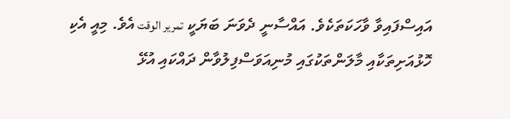އައިސްފައިވާ ވާހަކަތަކެވެ. އައްސާނީ ދެވަނަ ބަޔަކީ تمرير الوقت އެވެ. މިއީ އެކި ހޮޅުއަށިތަކާއި މާލަންތަކުގައި މުނިއަވަސްފިލުވާން ދައްކައި އުޅޭ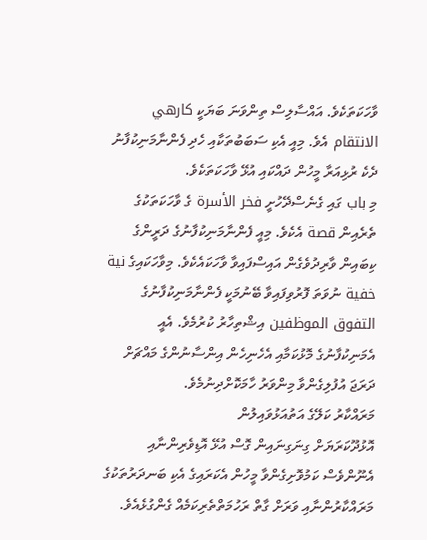ވާހަކަތަކެވެ. އައްސާލިސް ތިންވަނަ ބަޔަކީ كارهي الانتقام އެވެ. މިއީ އެކި ސަބަބުތަކާއި ހެދި ފެންނާމަނިކުފާނު ދެކެ ރުޅިއަރާ މީހުން ދައްކައި އުޅޭ ވާހަކަތަކެވެ.
މި باب ގައި ގެނެސްދޭހުށީ فخر الأسرة ގެ ވާހަކަތަކުގެ ތެރެއިން قصة އެކެވެ. މިއީ ފެންނާމަނިކުފާނުގެ ދަރީންގެ ކިބައިން ވާރިދުވެގެން އައިސްފައިވާ ވާހަކައެކެވެ. މިވާހަކައިގެ نية خفية ނުވަތަ ފޮރުވިފައިވާ ބޭނުމަކީ ފެންނާމަނިކުފާނުގެ التفوق الموظفين އިޝްތިހާރު ކުރުމެވެ. އެއީ އެމަނިކުފާނުގެ މޮޅުކަމާއި އެހެނިހެން އިންސާނުންގެ މައްޗަށް ދަރަޖަ އުފުލިގެންވާ މިންވަރު ހާމަކޮށްދިނުމެވެ.
މަރައްކާރު ކަލޭގެ އަތުއަޅުވައިލުން
އޮޅުދޫކަރަޔަށް ގިނަގިނައިން ގޮސް އުޅޭ އޮޑިވެރިންނާއި އެނޫންވެސް ކަމުވޮށިގެންވާ މީހުން އެކަރައިގެ އެކި ބަނދަރުތަކުގެ މަރައްކާރުންނާއި ވަރަށް ގާތް ރަހުމަތްތެރިކަމެއް ގެންގުޅެއެވެ.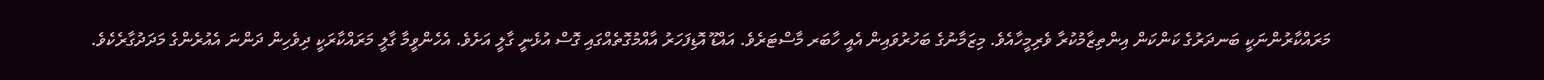މަރައްކާރުންނަކީ ބަނދަރުގެ ކަންކަން އިންތިޒާމުކުރާ ވެރިމީހާއެވެ. މިޒަމާނުގެ ބަހުރުވައިން އެއީ ހާބަރ މާސްޓަރެވެ. އައްޑޫ އޮޑިފަހަރު އާއްމުގޮތެއްގައި ގޮސް އުޅެނީ ގާލީ އަށެވެ. އެހެންވީމާ ގާލީ މަރައްކާރަކީ ދިވެހިން ދަންނަ އެއުރެންގެ މަދަދުގާރެކެވެ.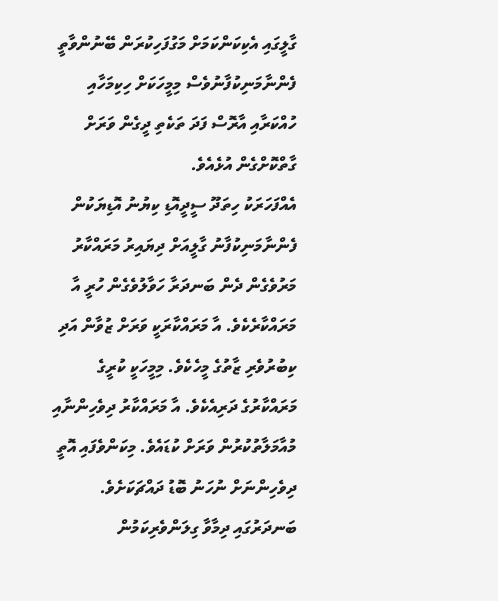ގާލީގައި އެކިކަންކަމަށް މަގުފަހިކުރަން ބޭނުންވާތީ ފެންނާމަނިކުފާނުވެސް މިމީހަކަށް ހިކިމަހާއި ހުއްކަރާއި އާރޮސް ފަދަ ތަކެތި ދީގެން ވަރަށް ގާތްކޮށްގެން އުޅެއެވެ.
އެއްފަހަރަކު ހިތަދޫ ސީދީއޮޑި ކިޔުނު އޮޑިޔަކުން ފެންނާމަނިކުފާނު ގާލީއަށް ދިޔައިރު މަރައްކާރު މަރުވެގެން ދެން ބަނދަރާ ހަވާލުވެގެން ހުރީ އާ މަރައްކާރެކެވެ. އާ މަރައްކާރަކީ ވަރަށް ޒުވާން އަދި ކިބުރުވެރި ޒާތުގެ މީހެކެވެ. މިމީހަކީ ކުރީގެ މަރައްކާރުގެ ދަރިއެކެވެ. އާ މަރައްކާރު ދިވެހިންނާއި މުއާމަލާތުކުރުން ވަރަށް ކުޑައެވެ. މިކަންވެފައި އޮތީ ދިވެހިންނަށް ނުހަނު ބޮޑު ދައްޗަކަށެވެ. ބަނދަރުގައި ދިމާވާ ގިލަންވެރިކަމުން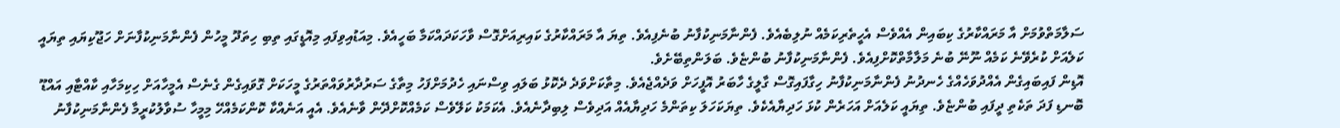ސަލާމަތްވުމަށް އާ މަރައްކާރުގެ ކިބައިން އެއްވެސް އެހީތެރިކަމެއް ނުލިބެއެވެ. ފެންނާމަނިކުފާނު ބުނެފިއެވެ. ތިޔަ އާ މަރައްކާރުގެ ކައިރިއަށްގޮސް ވާހަކަދައްކަމާ ބަހީއެވެ. މިއަޑުއިވިފައި މިއޮޑީގައި ތިބި ހިތަދޫ މީހުން ފެންނާމަނިކުފާނަށް ހަޖޫކިޔައި ތިޔައީ ކަލެއަށް ކުރެވޭނެ ކަމެއް ނޫނޭ ބުނެ މަލާމާތްކޮށްފިއެވެ. ފެންނާމަނިކުފާނު ބުންޏެވެ. ބަލަންތިބޭށެވެ.
އޮޑިން ފައިބައިގެން އެއްދުވަހެއްގެ ހެނދުނު ފެންނާމަނިކުފާނު ހިގާފައިގޮސް ގާލީގެ ހާބަރު އޮފީހަށް ވަދެއްޖެއެވެ. މިތާކަށްވަދެ ދެކޮޅު ބަލައި ވިސްނައި ހެދުމަށްފަހު މިތާގެ ސަރުދާރުވައްތަރުގެ މީހަކަށް ގޮވައިގެން ގެނެސް އެމީހާއަށް ހިކިމަހާއި ކާއްޓާއި އައްޑޫ ބޮނޑި ފަދަ ތަކެތި ދީފައި ބުންޏެވެ. ތިޔައީ ކަލެއަށް އަހަރެން ކުޅަ ހަދިޔާއެކެވެ. ތިޔަކަހަލަ ކިތަންމެ ހަދިޔާއެއް އަދިވެސް ލިބިދާނެއެވެ. އެކަމަކު ކަލޭވެސް ކަމެއްކޮށްދޭން ވާނެއެވެ. އެއީ އަނެއްކާ ކޮންކަމެއްހޭ މިމީހާ ސުވާލުކުރީމާ ފެންނާމަނިކުފާނު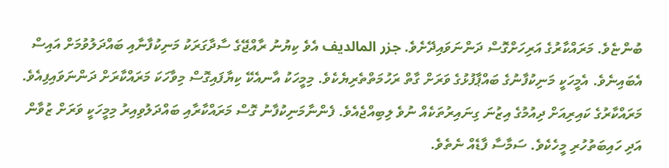ބުންޏެވެ. މަރައްކާރުގެ އަރިހަށްގޮސް ދަންނަވައިދޭށެވެ. جزر المالديف އެވެ ކިޔުނު ރާއްޖޭގެ ސާދާގަރަކު މަނިކުފާނާއި ބައްދަލުވުމަށް އައިސް އެބައިނެވެ. އެމީހަކީ މަނިކުފާނުގެ ބައްޕާފުޅުގެ ވަރަށް ގާތް ރަހުމަތްތެރިޔެކެވެ. މިމީހަކު އާނއެކޭ ކިޔާފައިގޮސް މިވާހަކަ މަރައްކާރަށް ދަންނަވައިފިއެވެ.
މަރައްކާރުގެ ކައިރިއަށް ދިއުމުގެ އިޒުނަ ގިނައިރުތަކެއް ނުވެ ލިބިއްޖެއެވެ. ފެންނާމަނިކުފާނު ގޮސް މަރައްކާރާއި ބައްދަލުވިއިރު މިމީހަކީ ވަރަށް ޒުވާން އަދި ހައިބަތުހުރި މީހެކެވެ. ސަމާސާ ފާޑެއް ނެތެވެ.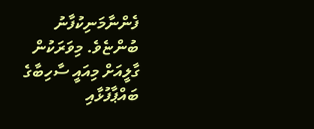ފެންނާމަނިކުފާނު ބުންޏެވެ. މިވަރަކުން ގާލީއަށް މިއައީ ސާހިބާގެ ބައްޕާފުޅާއި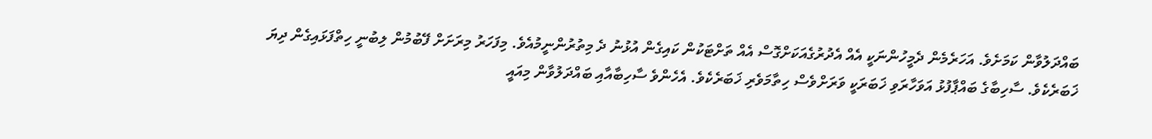ބައްދަލުވާން ކަމަށެވެ. އަހަރެމެން ދެމީހުންނަކީ އެއް އެދުރުގެއަކަށްގޮސް އެއް ތަށްޓަކުން ކައިގެން އުޅުނު ދެ މިތުރުންނީމުއެވެ. މިފަހަރު މިރަށަށް ފޭބުމުން ލިބުނީ ހިތްފަޅައިގެން ދިޔަ ޚަބަރެކެވެ. ސާހިބާގެ ބައްޕާފުޅު އަވަހާރަވި ޚަބަރަކީ ވަރަށްވެސް ހިތާމަވެރި ޚަބަރެކެވެ. އެހެންވެ ސާހިބާއާއި ބައްދަލުވާން މިއައީ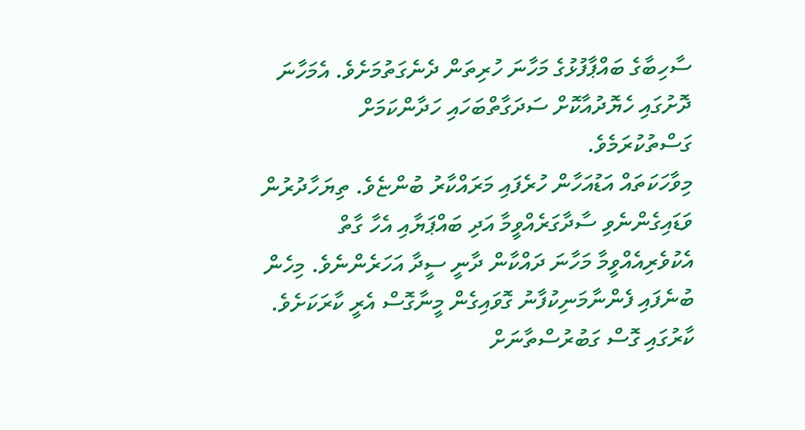ސާހިބާގެ ބައްޕާފުޅުގެ މަހާނަ ހުރިތަން ދެނެގަތުމަށެވެ. އެމަހާނަ ދޮށުގައި ހެޔޮދުއާކޮށް ސަދަގާތްބަހައި ހަދާންކަމަށް ގަސްތުކުރަމެވެ.
މިވާހަކަތައް އަޑުއަހާން ހުރެފައި މަރައްކާރު ބުންޏެވެ. ތިޔަހާދުރުން ވަޑައިގެންނެވި ސާދާގަރެއްވީމާ އަދި ބައްޕަޔާއި އެހާ ގާތް އެކުވެރިއެއްވީމާ މަހާނަ ދައްކާން ދާނީ ސީދާ އަހަރެންނެވެ. މިހެން ބުނެފައި ފެންނާމަނިކުފާނު ގޮވައިގެން މީނާގޮސް އެރީ ކާރަކަށެވެ. ކާރުގައި ގޮސް ގަބުރުސްތާނަށް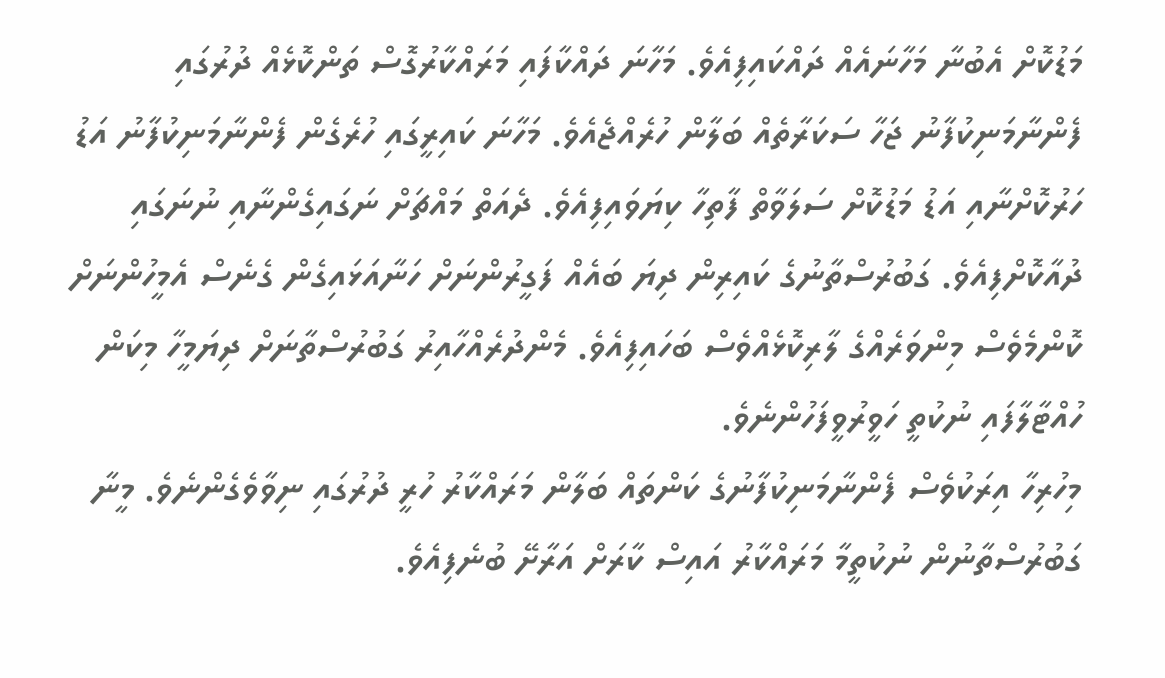މަޑުކޮށް އެބުނާ މަހާނައެއް ދައްކައިފިއެވެ. މަހާނަ ދައްކާފައި މަރައްކާރުގޮސް ތަންކޮޅެއް ދުރުގައި ފެންނާމަނިކުފާނު ޖަހާ ސަކަރާތެއް ބަލާން ހުރެއްޖެއެވެ. މަހާނަ ކައިރީގައި ހުރެގެން ފެންނާމަނިކުފާނު އަޑު ހަރުކޮށްނާއި އަޑު މަޑުކޮށް ސަލަވާތް ފާތިހާ ކިޔަވައިފިއެވެ. ދެއަތް މައްޗަށް ނަގައިގެންނާއި ނުނަގައި ދުއާކޮށްފިއެވެ. ގަބުރުސްތާނުގެ ކައިރިން ދިޔަ ބައެއް ފަގީރުންނަށް ހަނާއަޅައިގެން ގެނެސް އެމީހުންނަށް ކޮންމެވެސް މިންވަރެއްގެ ލާރިކޮޅެއްވެސް ބަހައިފިއެވެ. މެންދުރެއްހާއިރު ގަބުރުސްތާނަށް ދިޔަމީހާ މިކަން ހުއްޓާލާފައި ނުކުތީ ހަވީރުވީފަހުންނެވެ.
މިހުރިހާ އިރަކުވެސް ފެންނާމަނިކުފާނުގެ ކަންތައް ބަލާން މަރައްކާރު ހުރީ ދުރުގައި ނިވާވެގެންނެވެ. މީނާ ގަބުރުސްތާނުން ނުކުތީމާ މަރައްކާރު އައިސް ކާރަށް އަރާށޭ ބުނެފިއެވެ.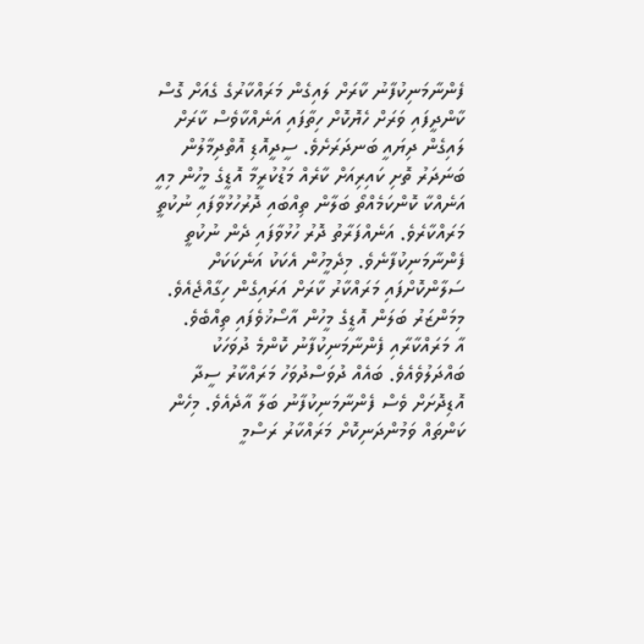ފެންނާމަނިކުފާނު ކާރަށް ލައިގެން މަރައްކާރުގެ ގެއަށް ގޮސް ކާންދީފައި ވަރަށް ހެޔޮކޮށް ހިތާފައި އަނެއްކާވެސް ކާރަށް ލައިގެން ދިޔައީ ބަނދަރަށެވެ. ސީދީއޮޑި އޮތްދިމާލުން ބަނަދަރު ތޮށި ކައިރިއަށް ކާރެއް މަޑުކުރީމާ އޮޑީގެ މީހުން މިއީ އަނެއްކާ ކޮންކަމެއްތޯ ބަލާން ތިއްބައި ދޮރުހުޅުވާފައި ނުކުތީ މަރައްކާރެވެ. އަނެއްފަރާތު ދޮރު ހުޅުވާފައި ދެން ނުކުތީ ފެންނާމަނިކުފާނެވެ. މިދެމީހުން އެކަކު އަނެކަކަށް ސަލާންކޮށްފައި މަރައްކާރު ކާރަށް އަރައިގެން ހިގާއްޖެއެވެ. މިމަންޒަރު ބަލަން އޮޑީގެ މީހުން އާސޯޚުވެފައި ތިއްބެވެ.
އާ މަރައްކާރާއި ފެންނާމަނިކުފާނު ކޮންމެ ދުވަހަކު ބައްދަލުވެއެވެ. ބައެއް ދުވަސްދުވަހު މަރައްކާރު ސީދާ އޮޑިދޮށަށް ވެސް ފެންނާމަނިކުފާނު ބަލާ އާދެއެވެ. މިހެން ކަންތައް ވަމުންދަނިކޮށް މަރައްކާރު ރަސްމީ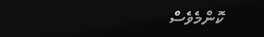ކޮންމެވެސް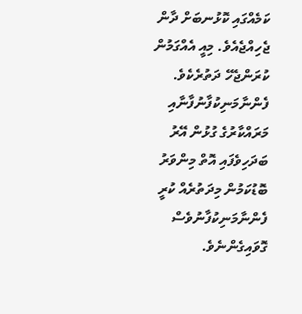ކަމެއްގައި ކޮޅުނބަށް ދާން ޖެހިއްޖެއެވެ. މިއީ އެއްގަމުން ކުރަންޖެހޭ ދަތުރެކެވެ. ފެންނާމަނިކުފާނުފާނާއި މަރައްކާރުގެ ގުޅުން އޭރު ބަދަހިވެފައި އޮތް މިންވަރު ބޮޑުކަމުން މިދަތުރެއް ކުރީ ފެންނާމަނިކުފާނުވެސް ގޮވައިގެންނެވެ.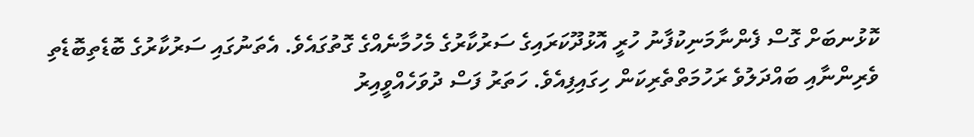ކޮޅުނބަށް ގޮސް ފެންނާމަނިކުފާނު ހުރީ އޮޅުދޫކަރައިގެ ސަރުކާރުގެ މެހުމާނެއްގެ ގޮތުގައެވެ. އެތަނުގައި ސަރުކާރުގެ ބޮޑެތިބޮޑެތި ވެރިންނާއި ބައްދަލުވެ ރަހުމަތްތެރިކަން ހިގައިފިއެވެ. ހަތަރު ފަސް ދުވަހެއްވީއިރު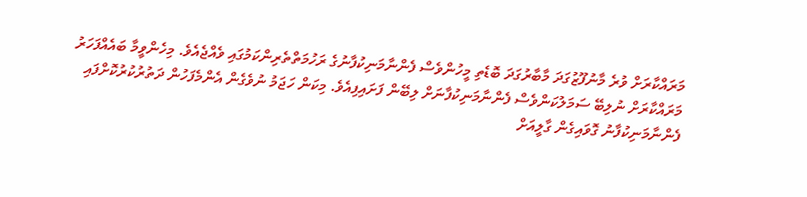މަރައްކާރަށް ވުރެ މާނުފޫޒުގަދަ މާބާރުގަދަ ބޮޑެތި މީހުންވެސް ފެންނާމަނިކުފާނުގެ ރަހުމަތްތެރިންކަމުގައި ވެއްޖެއެވެ. މިހެންވީމާ ބައެއްފަހަރު މަރައްކާރަށް ނުލިބޭ ސަމަލުކަންވެސް ފެންނާމަނިކުފާނަށް ލިބޭން ފަށައިފިއެވެ. މިކަން ހަޖަމު ނުވެގެން އެންމެފަހުން ދަތުރުކުރުކޮށްފައި ފެންނާމަނިކުފާނު ގޮވައިގެން ގާލީއަށް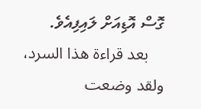ގޮސް އޮޑިއަށް ލައިފިއެވެ.
    بعد قراءة هذا السرد، ولقد وضعت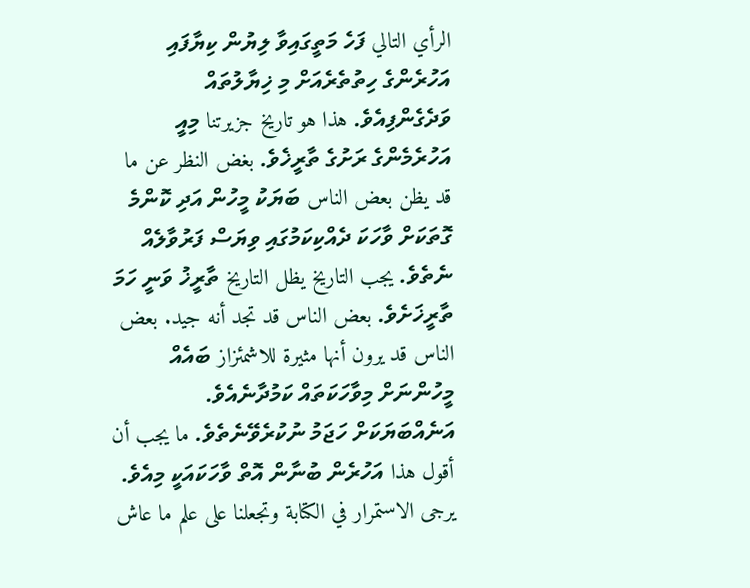الرأي التالي ފަހެ މަތީގައިވާ ލިޔުން ކިޔާފައި އަހުރެންގެ ހިތުތެރެއަށް މި ޚިޔާލުތައް ވަދެގެންފިއެވެ. هذا هو تاريخ جزيرتنا މިއީ އަހުރެމެންގެ ރަށުގެ ތާރީޚެވެ. بغض النظر عن ما قد يظن بعض الناس ބަޔަކު މީހުން އަދި ކޮންމެ ގޮތަކަށް ވާހަކަ ދެއްކިކަމުގައި ވިޔަސް ފަރުވާލެއް ނެތެވެ. يجب التاريخ يظل التاريخ ތާރީޚު ވަނީ ހަމަ ތާރީޚަށެވެ. بعض الناس قد تجد أنه جيد. بعض الناس قد يرون أنها مثيرة للاشمئزاز ބައެއް މީހުންނަށް މިވާހަކަތައް ކަމުދާނެއެވެ. އަނެއްބަޔަކަށް ހަޖަމު ނުކުރެވޭނެތެވެ. ما يجب أن أقول هذا އަހުރެން ބުނާން އޮތް ވާހަކައަކީ މިއެވެ. يرجى الاستمرار في الكتابة وتجعلنا على علم ما عاش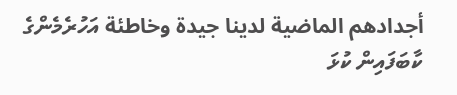أجدادهم الماضية لدينا جيدة وخاطئة އަހުރެމެންގެ ކާބަފައިން ކުޅަ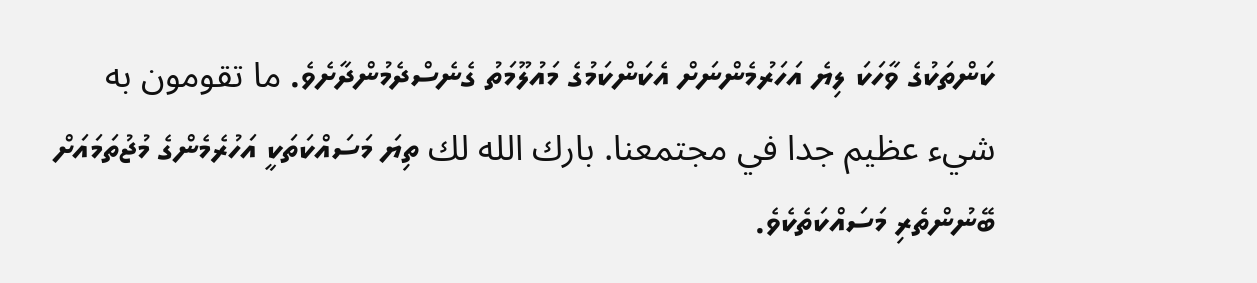ކަންތަކުގެ ވާހަކަ ލިޔެ އަހަރުމެންނަށް އެކަންކަމުގެ މައުލޫމަތު ގެނެސްދެމުންދާށެވެ. ما تقومون به شيء عظيم جدا في مجتمعنا. بارك الله لك ތިޔަ މަސައްކަތަކީ އަހުރެމެންގެ މުޖުތަމައަށް ބޭނުންތެރި މަސައްކަތެކެވެ.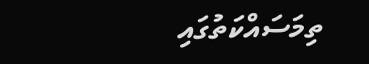ތިމަސައްކަތުގައި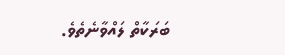ބަރަކާތް ލައްވާނެތެވެ.